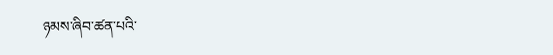ཉམས་ཞིབ་ཚན་པའི་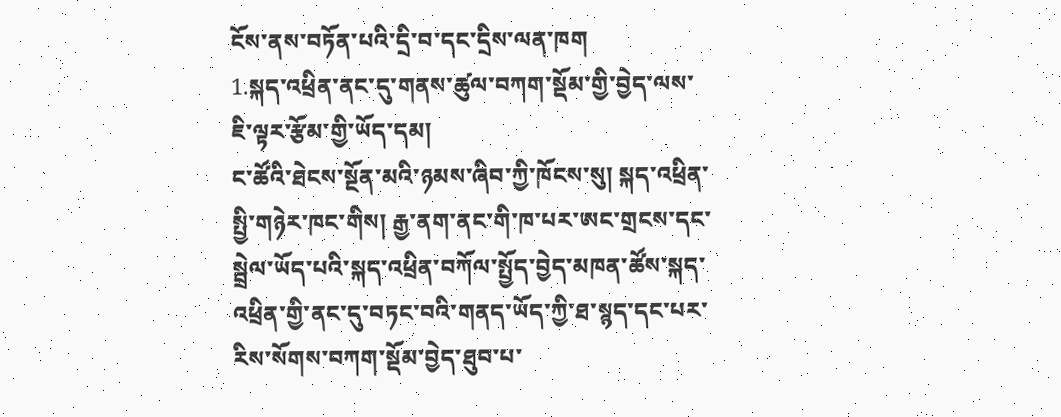ངོས་ནས་བཏོན་པའི་དྲི་བ་དང་དྲིས་ལན་ཁག
1.སྐད་འཕྲིན་ནང་དུ་གནས་ཚུལ་བཀག་སྡོམ་གྱི་བྱེད་ལས་ཇི་ལྟར་རྩོམ་གྱི་ཡོད་དམ།
ང་ཚོའི་ཐེངས་སྔོན་མའི་ཉམས་ཞིབ་ཀྱི་ཁོངས་སུ། སྐད་འཕྲིན་སྤྱི་གཉེར་ཁང་གིས། རྒྱ་ནག་ནང་གི་ཁ་པར་ཨང་གྲངས་དང་སྦྲེལ་ཡོད་པའི་སྐད་འཕྲིན་བཀོལ་སྤྱོད་བྱེད་མཁན་ཚོས་སྐད་འཕྲིན་གྱི་ནང་དུ་བཏང་བའི་གནད་ཡོད་ཀྱི་ཐ་སྙད་དང་པར་རིས་སོགས་བཀག་སྡོམ་བྱེད་ཐུབ་པ་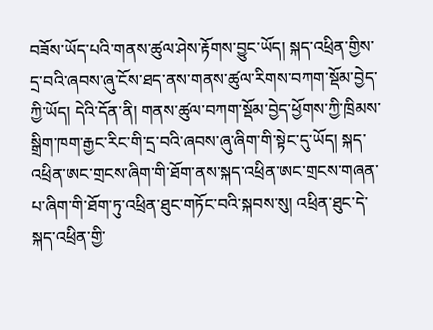བཟོས་ཡོད་པའི་གནས་ཚུལ་ཤེས་རྟོགས་བྱུང་ཡོད། སྐད་འཕྲིན་གྱིས་དྲ་བའི་ཞབས་ཞུ་ངོས་ཐད་ནས་གནས་ཚུལ་རིགས་བཀག་སྡོམ་བྱེད་ཀྱི་ཡོད། དེའི་དོན་ནི། གནས་ཚུལ་བཀག་སྡོམ་བྱེད་ཕྱོགས་ཀྱི་ཁྲིམས་སྒྲིག་ཁག་རྒྱང་རིང་གི་དྲ་བའི་ཞབས་ཞུ་ཞིག་གི་སྟེང་དུ་ཡོད། སྐད་འཕྲིན་ཨང་གྲངས་ཞིག་གི་ཐོག་ནས་སྐད་འཕྲིན་ཨང་གྲངས་གཞན་པ་ཞིག་གི་ཐོག་ཏུ་འཕྲིན་ཐུང་གཏོང་བའི་སྐབས་སུ། འཕྲིན་ཐུང་དེ་སྐད་འཕྲིན་གྱི་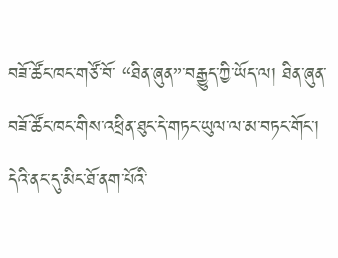བཟོ་ཚོང་ཁང་གཙོ་བོ་ “ཐིན་ཞུན”་བརྒྱུད་ཀྱི་ཡོད་ལ། ཐིན་ཞུན་བཟོ་ཚོང་ཁང་གིས་འཕྲིན་ཐུང་དེ་གཏང་ཡུལ་ལ་མ་བཏང་གོང་།  དེའི་ནང་དུ་མིང་ཐོ་ནག་པོའི་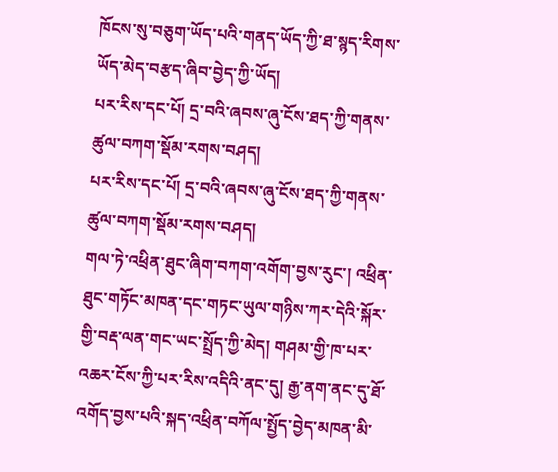ཁོངས་སུ་བཅུག་ཡོད་པའི་གནད་ཡོད་ཀྱི་ཐ་སྙད་རིགས་ཡོད་མེད་བརྩད་ཞིབ་བྱེད་ཀྱི་ཡོད།
པར་རིས་དང་པོ། དྲ་བའི་ཞབས་ཞུ་ངོས་ཐད་ཀྱི་གནས་ཚུལ་བཀག་སྡོམ་རགས་བཤད།
པར་རིས་དང་པོ། དྲ་བའི་ཞབས་ཞུ་ངོས་ཐད་ཀྱི་གནས་ཚུལ་བཀག་སྡོམ་རགས་བཤད།
གལ་ཏེ་འཕྲིན་ཐུང་ཞིག་བཀག་འགོག་བྱས་རུང་། འཕྲིན་ཐུང་གཏོང་མཁན་དང་གཏང་ཡུལ་གཉིས་ཀར་དེའི་སྐོར་གྱི་བརྡ་ལན་གང་ཡང་སྤྲོད་ཀྱི་མེད། གཤམ་གྱི་ཁ་པར་འཆར་ངོས་ཀྱི་པར་རིས་འདིའི་ནང་དུ། རྒྱ་ནག་ནང་དུ་ཐོ་འགོད་བྱས་པའི་སྐད་འཕྲིན་བཀོལ་སྤྱོད་བྱེད་མཁན་མི་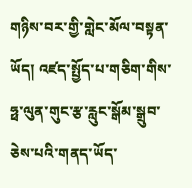གཉིས་བར་གྱི་གླེང་མོལ་བསྟན་ཡོད། འཛད་སྤྱོད་པ་གཅིག་གིས་ཧྥ་ལུན་གུང་རྩ་རླུང་སྒོམ་སྒྲུབ་ཅེས་པའི་གནད་ཡོད་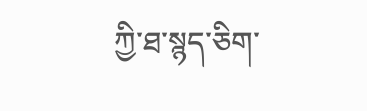ཀྱི་ཐ་སྙད་ཅིག་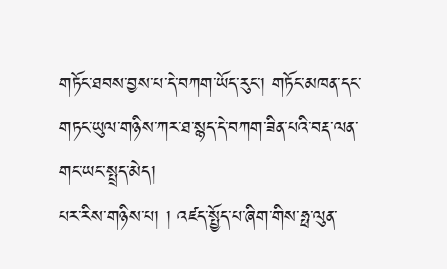གཏོང་ཐབས་བྱས་པ་དེ་བཀག་ཡོད་རུང་། གཏོང་མཁན་དང་གཏང་ཡུལ་གཉིས་ཀར་ཐ་སྙད་དེ་བཀག་ཟིན་པའི་བརྡ་ལན་གང་ཡང་སྤྲད་མེད།
པར་རིས་གཉིས་པ། ། འཛད་སྤྱོད་པ་ཞིག་གིས་ཧྥ་ལུན་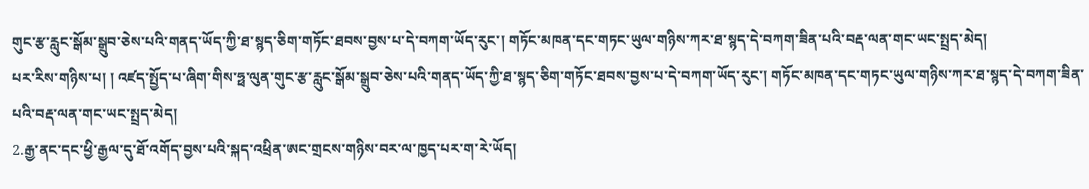གུང་རྩ་རླུང་སྒོམ་སྒྲུབ་ཅེས་པའི་གནད་ཡོད་ཀྱི་ཐ་སྙད་ཅིག་གཏོང་ཐབས་བྱས་པ་དེ་བཀག་ཡོད་རུང་། གཏོང་མཁན་དང་གཏང་ཡུལ་གཉིས་ཀར་ཐ་སྙད་དེ་བཀག་ཟིན་པའི་བརྡ་ལན་གང་ཡང་སྤྲད་མེད།
པར་རིས་གཉིས་པ། ། འཛད་སྤྱོད་པ་ཞིག་གིས་ཧྥ་ལུན་གུང་རྩ་རླུང་སྒོམ་སྒྲུབ་ཅེས་པའི་གནད་ཡོད་ཀྱི་ཐ་སྙད་ཅིག་གཏོང་ཐབས་བྱས་པ་དེ་བཀག་ཡོད་རུང་། གཏོང་མཁན་དང་གཏང་ཡུལ་གཉིས་ཀར་ཐ་སྙད་དེ་བཀག་ཟིན་པའི་བརྡ་ལན་གང་ཡང་སྤྲད་མེད།
2.རྒྱ་ནང་དང་ཕྱི་རྒྱལ་དུ་ཐོ་འགོད་བྱས་པའི་སྐད་འཕྲིན་ཨང་གྲངས་གཉིས་བར་ལ་ཁྱད་པར་ག་རེ་ཡོད།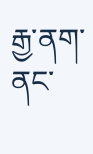རྒྱ་ནག་ནང་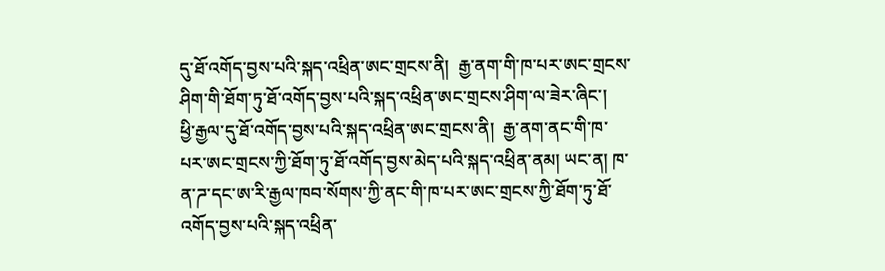དུ་ཐོ་འགོད་བྱས་པའི་སྐད་འཕྲིན་ཨང་གྲངས་ནི།  རྒྱ་ནག་གི་ཁ་པར་ཨང་གྲངས་ཤིག་གི་ཐོག་ཏུ་ཐོ་འགོད་བྱས་པའི་སྐད་འཕྲིན་ཨང་གྲངས་ཤིག་ལ་ཟེར་ཞིང་།  ཕྱི་རྒྱལ་དུ་ཐོ་འགོད་བྱས་པའི་སྐད་འཕྲིན་ཨང་གྲངས་ནི།  རྒྱ་ནག་ནང་གི་ཁ་པར་ཨང་གྲངས་ཀྱི་ཐོག་ཏུ་ཐོ་འགོད་བྱས་མེད་པའི་སྐད་འཕྲིན་ནམ། ཡང་ན། ཁ་ན་ཌ་དང་ཨ་རི་རྒྱལ་ཁབ་སོགས་ཀྱི་ནང་གི་ཁ་པར་ཨང་གྲངས་ཀྱི་ཐོག་ཏུ་ཐོ་འགོད་བྱས་པའི་སྐད་འཕྲིན་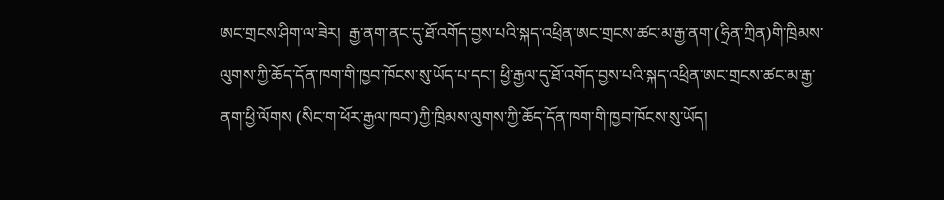ཨང་གྲངས་ཤིག་ལ་ཟེར།  རྒྱ་ནག་ནང་དུ་ཐོ་འགོད་བྱས་པའི་སྐད་འཕྲིན་ཨང་གྲངས་ཚང་མ་རྒྱ་ནག་(ཧྲིན་ཀྲིན)གི་ཁྲིམས་ལུགས་ཀྱི་ཆོད་དོན་ཁག་གི་ཁྱབ་ཁོངས་སུ་ཡོད་པ་དང་། ཕྱི་རྒྱལ་དུ་ཐོ་འགོད་བྱས་པའི་སྐད་འཕྲིན་ཨང་གྲངས་ཚང་མ་རྒྱ་ནག་ཕྱི་ལོགས (སིང་ག་ཕོར་རྒྱལ་ཁབ་)ཀྱི་ཁྲིམས་ལུགས་ཀྱི་ཆོད་དོན་ཁག་གི་ཁྱབ་ཁོངས་སུ་ཡོད།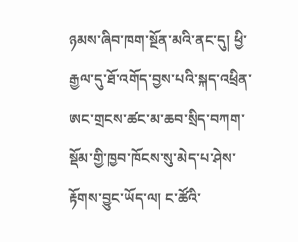ཉམས་ཞིབ་ཁག་སྔོན་མའི་ནང་དུ། ཕྱི་རྒྱལ་དུ་ཐོ་འགོད་བྱས་པའི་སྐད་འཕྲིན་ཨང་གྲངས་ཚང་མ་ཆབ་སྲིད་བཀག་སྡོམ་གྱི་ཁྱབ་ཁོངས་སུ་མེད་པ་ཤེས་རྟོགས་བྱུང་ཡོད་ལ། ང་ཚོའི་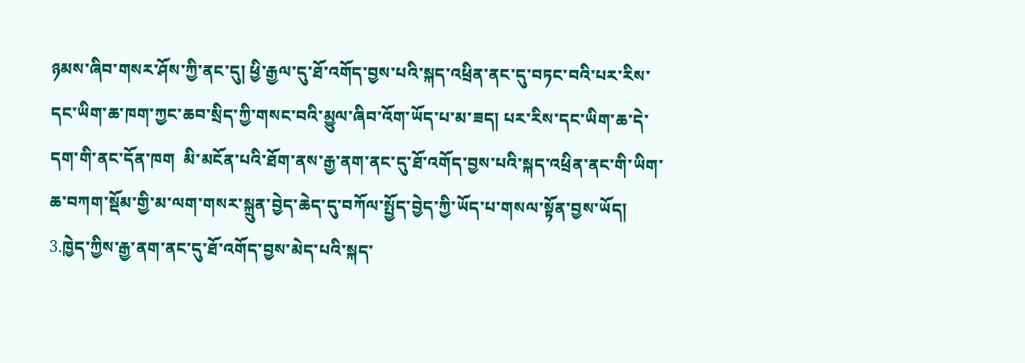ཉམས་ཞིབ་གསར་ཤོས་ཀྱི་ནང་དུ། ཕྱི་རྒྱལ་དུ་ཐོ་འགོད་བྱས་པའི་སྐད་འཕྲིན་ནང་དུ་བཏང་བའི་པར་རིས་དང་ཡིག་ཆ་ཁག་ཀྱང་ཆབ་སྲིད་ཀྱི་གསང་བའི་མྱུལ་ཞིབ་འོག་ཡོད་པ་མ་ཟད། པར་རིས་དང་ཡིག་ཆ་དེ་དག་གི་ནང་དོན་ཁག  མི་མངོན་པའི་ཐོག་ནས་རྒྱ་ནག་ནང་དུ་ཐོ་འགོད་བྱས་པའི་སྐད་འཕྲིན་ནང་གི་ཡིག་ཆ་བཀག་སྡོམ་གྱི་མ་ལག་གསར་སྐྲུན་བྱེད་ཆེད་དུ་བཀོལ་སྤྱོད་བྱེད་ཀྱི་ཡོད་པ་གསལ་སྟོན་བྱས་ཡོད།
3.ཁྱེད་ཀྱིས་རྒྱ་ནག་ནང་དུ་ཐོ་འགོད་བྱས་མེད་པའི་སྐད་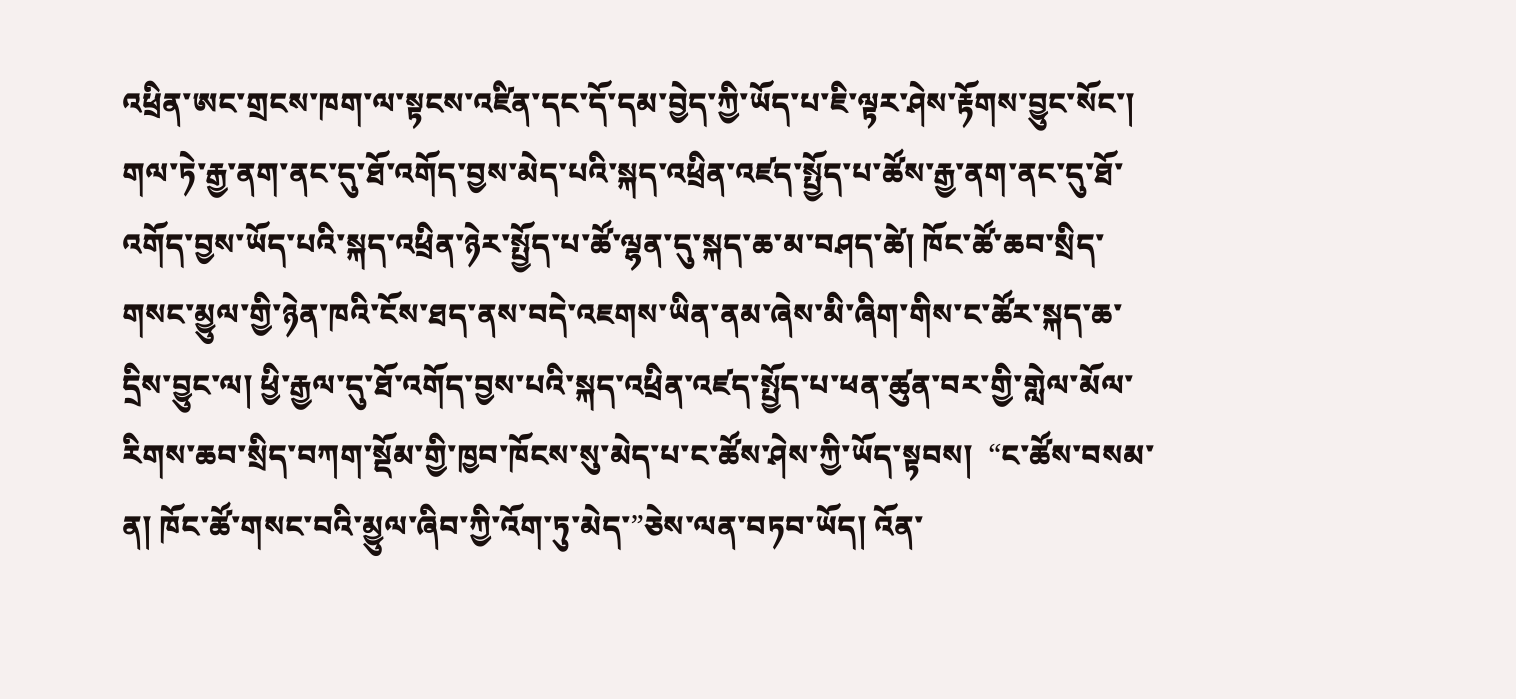འཕྲིན་ཨང་གྲངས་ཁག་ལ་སྟངས་འཛིན་དང་དོ་དམ་བྱེད་ཀྱི་ཡོད་པ་ཇི་ལྟར་ཤེས་རྟོགས་བྱུང་སོང་།
གལ་ཏེ་རྒྱ་ནག་ནང་དུ་ཐོ་འགོད་བྱས་མེད་པའི་སྐད་འཕྲིན་འཛད་སྤྱོད་པ་ཚོས་རྒྱ་ནག་ནང་དུ་ཐོ་འགོད་བྱས་ཡོད་པའི་སྐད་འཕྲིན་ཉེར་སྤྱོད་པ་ཚོ་ལྷན་དུ་སྐད་ཆ་མ་བཤད་ཚེ། ཁོང་ཚོ་ཆབ་སྲིད་གསང་མྱུལ་གྱི་ཉེན་ཁའི་ངོས་ཐད་ནས་བདེ་འཇགས་ཡིན་ནམ་ཞེས་མི་ཞིག་གིས་ང་ཚོར་སྐད་ཆ་དྲིས་བྱུང་ལ། ཕྱི་རྒྱལ་དུ་ཐོ་འགོད་བྱས་པའི་སྐད་འཕྲིན་འཛད་སྤྱོད་པ་ཕན་ཚུན་བར་གྱི་གླེལ་མོལ་རིགས་ཆབ་སྲིད་བཀག་སྡོམ་གྱི་ཁྱབ་ཁོངས་སུ་མེད་པ་ང་ཚོས་ཤེས་ཀྱི་ཡོད་སྟབས།  “ང་ཚོས་བསམ་ན། ཁོང་ཚོ་གསང་བའི་མྱུལ་ཞིབ་ཀྱི་འོག་ཏུ་མེད་”ཅེས་ལན་བཏབ་ཡོད། འོན་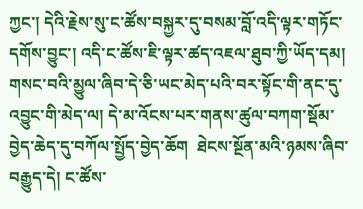ཀྱང་། དེའི་རྗེས་སུ་ང་ཚོས་བསྐྱར་དུ་བསམ་བློ་འདི་ལྟར་གཏོང་དགོས་བྱུང་། འདི་ང་ཚོས་ཇི་ལྟར་ཚད་འཇལ་ཐུབ་ཀྱི་ཡོད་དམ། གསང་བའི་མྱུལ་ཞིབ་དེ་ཅི་ཡང་མེད་པའི་བར་སྟོང་གི་ནང་དུ་འབྱུང་གི་མེད་ལ། དེ་མ་འོངས་པར་གནས་ཚུལ་བཀག་སྡོམ་བྱེད་ཆེད་དུ་བཀོལ་སྤྱོད་བྱེད་ཆོག  ཐེངས་སྔོན་མའི་ཉམས་ཞིབ་བརྒྱུད་དེ། ང་ཚོས་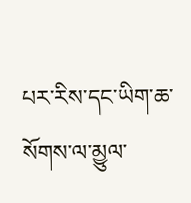པར་རིས་དང་ཡིག་ཆ་སོགས་ལ་མྱུལ་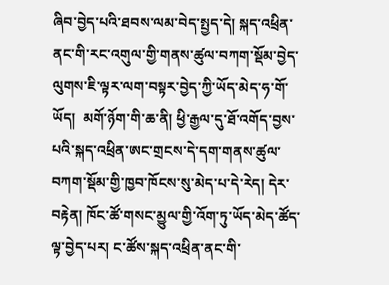ཞིབ་བྱེད་པའི་ཐབས་ལམ་བེད་སྤྱད་དེ། སྐད་འཕྲིན་ནང་གི་རང་འགུལ་གྱི་གནས་ཚུལ་བཀག་སྡོམ་བྱེད་ལུགས་ཇི་ལྟར་ལག་བསྟར་བྱེད་ཀྱི་ཡོད་མེད་ཧ་གོ་ཡོད།  མགོ་ཉོག་གི་ཆ་ནི། ཕྱི་རྒྱལ་དུ་ཐོ་འགོད་བྱས་པའི་སྐད་འཕྲིན་ཨང་གྲངས་དེ་དག་གནས་ཚུལ་བཀག་སྡོམ་གྱི་ཁྱབ་ཁོངས་སུ་མེད་པ་དེ་རེད། དེར་བརྟེན། ཁོང་ཚོ་གསང་མྱུལ་གྱི་འོག་ཏུ་ཡོད་མེད་ཚོད་ལྟ་བྱེད་པར། ང་ཚོས་སྐད་འཕྲིན་ནང་གི་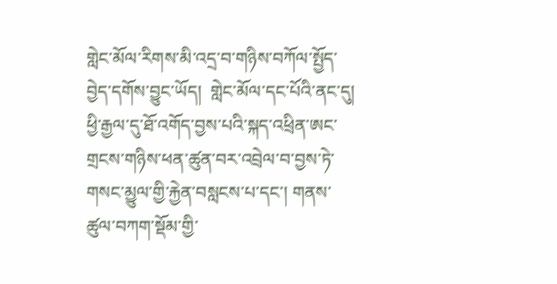གླེང་མོལ་རིགས་མི་འདྲ་བ་གཉིས་བཀོལ་སྤྱོད་བྱེད་དགོས་བྱུང་ཡོད།  གླེང་མོལ་དང་པོའི་ནང་དུ། ཕྱི་རྒྱལ་དུ་ཐོ་འགོད་བྱས་པའི་སྐད་འཕྲིན་ཨང་གྲངས་གཉིས་ཕན་ཚུན་བར་འབྲེལ་བ་བྱས་ཏེ་གསང་མྱུལ་གྱི་རྐྱེན་བསླངས་པ་དང་། གནས་ཚུལ་བཀག་སྡོམ་གྱི་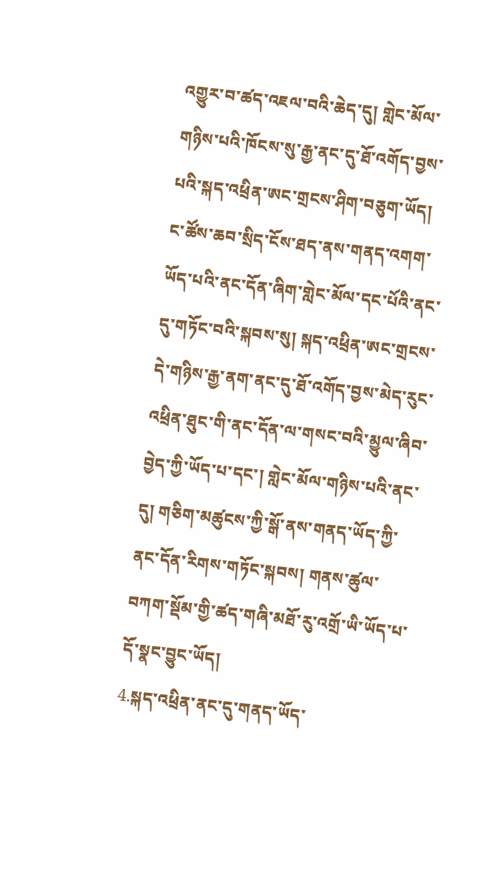འགྱུར་བ་ཚད་འཇལ་བའི་ཆེད་དུ། གླེང་མོལ་གཉིས་པའི་ཁོངས་སུ་རྒྱ་ནང་དུ་ཐོ་འགོད་བྱས་པའི་སྐད་འཕྲིན་ཨང་གྲངས་ཤིག་བཅུག་ཡོད།
ང་ཚོས་ཆབ་སྲིད་ངོས་ཐད་ནས་གནད་འགག་ཡོད་པའི་ནང་དོན་ཞིག་གླེང་མོལ་དང་པོའི་ནང་དུ་གཏོང་བའི་སྐབས་སུ། སྐད་འཕྲིན་ཨང་གྲངས་དེ་གཉིས་རྒྱ་ནག་ནང་དུ་ཐོ་འགོད་བྱས་མེད་རུང་འཕྲིན་ཐུང་གི་ནང་དོན་ལ་གསང་བའི་མྱུལ་ཞིབ་བྱེད་ཀྱི་ཡོད་པ་དང་། གླེང་མོལ་གཉིས་པའི་ནང་དུ། གཅིག་མཚུངས་ཀྱི་སྒོ་ནས་གནད་ཡོད་ཀྱི་ནང་དོན་རིགས་གཏོང་སྐབས། གནས་ཚུལ་བཀག་སྡོམ་གྱི་ཚད་གཞི་མཐོ་རུ་འགྲོ་ཡི་ཡོད་པ་དོ་སྣང་བྱུང་ཡོད།
4.སྐད་འཕྲིན་ནང་དུ་གནད་ཡོད་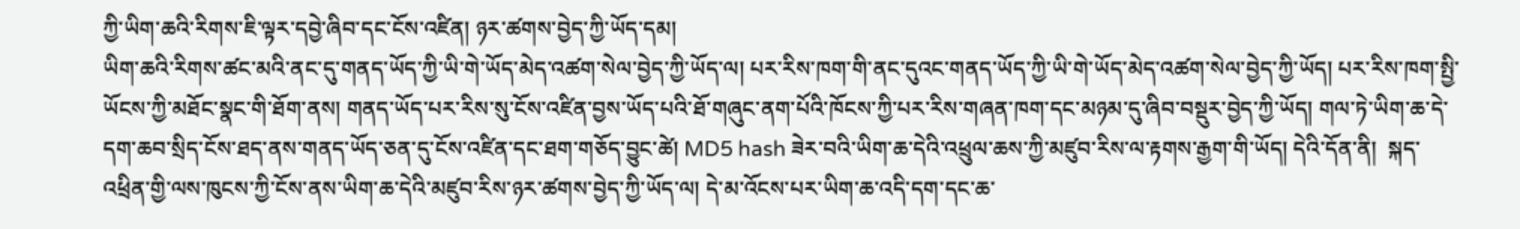ཀྱི་ཡིག་ཆའི་རིགས་ཇི་ལྟར་དབྱེ་ཞིབ་དང་ངོས་འཛིན། ཉར་ཚགས་བྱེད་ཀྱི་ཡོད་དམ།
ཡིག་ཆའི་རིགས་ཚང་མའི་ནང་དུ་གནད་ཡོད་ཀྱི་ཡི་གེ་ཡོད་མེད་འཚག་སེལ་བྱེད་ཀྱི་ཡོད་ལ། པར་རིས་ཁག་གི་ནང་དུའང་གནད་ཡོད་ཀྱི་ཡི་གེ་ཡོད་མེད་འཚག་སེལ་བྱེད་ཀྱི་ཡོད། པར་རིས་ཁག་སྤྱི་ཡོངས་ཀྱི་མཐོང་སྣང་གི་ཐོག་ནས། གནད་ཡོད་པར་རིས་སུ་ངོས་འཛིན་བྱས་ཡོད་པའི་ཐོ་གཞུང་ནག་པོའི་ཁོངས་ཀྱི་པར་རིས་གཞན་ཁག་དང་མཉམ་དུ་ཞིབ་བསྡུར་བྱེད་ཀྱི་ཡོད། གལ་ཏེ་ཡིག་ཆ་དེ་དག་ཆབ་སྲིད་ངོས་ཐད་ནས་གནད་ཡོད་ཅན་དུ་ངོས་འཛིན་དང་ཐག་གཅོད་བྱུང་ཚེ། MD5 hash ཟེར་བའི་ཡིག་ཆ་དེའི་འཕྲུལ་ཆས་ཀྱི་མཛུབ་རིས་ལ་རྟགས་རྒྱག་གི་ཡོད། དེའི་དོན་ནི།  སྐད་འཕྲིན་གྱི་ལས་ཁུངས་ཀྱི་ངོས་ནས་ཡིག་ཆ་དེའི་མཛུབ་རིས་ཉར་ཚགས་བྱེད་ཀྱི་ཡོད་ལ། དེ་མ་འོངས་པར་ཡིག་ཆ་འདི་དག་དང་ཆ་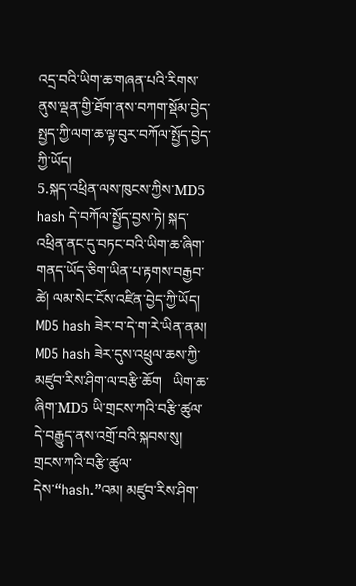འདྲ་བའི་ཡིག་ཆ་གཞན་པའི་རིགས་ནུས་ལྡན་གྱི་ཐོག་ནས་བཀག་སྡོམ་བྱེད་སྤྱད་ཀྱི་ལག་ཆ་ལྟ་བུར་བཀོལ་སྤྱོད་བྱེད་ཀྱི་ཡོད།
5.སྐད་འཕྲིན་ལས་ཁུངས་ཀྱིས་MD5 hash དེ་བཀོལ་སྤྱོད་བྱས་ཏེ། སྐད་འཕྲིན་ནང་དུ་བཏང་བའི་ཡིག་ཆ་ཞིག་གནད་ཡོད་ཅིག་ཡིན་པ་རྟགས་བརྒྱབ་ཚེ། ལམ་སེང་ངོས་འཛིན་བྱེད་ཀྱི་ཡོད།  MD5 hash ཟེར་བ་དེ་ག་རེ་ཡིན་ནམ།
MD5 hash ཟེར་དུས་འཕྲུལ་ཆས་ཀྱི་མཛུབ་རིས་ཤིག་ལ་བརྩི་ཆོག   ཡིག་ཆ་ཞིག་MD5 ཡི་གྲངས་ཀའི་བརྩི་ཚུལ་དེ་བརྒྱུད་ནས་འགྲོ་བའི་སྐབས་སུ། གྲངས་ཀའི་བརྩི་ཚུལ་དེས་“hash.”འམ། མཛུབ་རིས་ཤིག་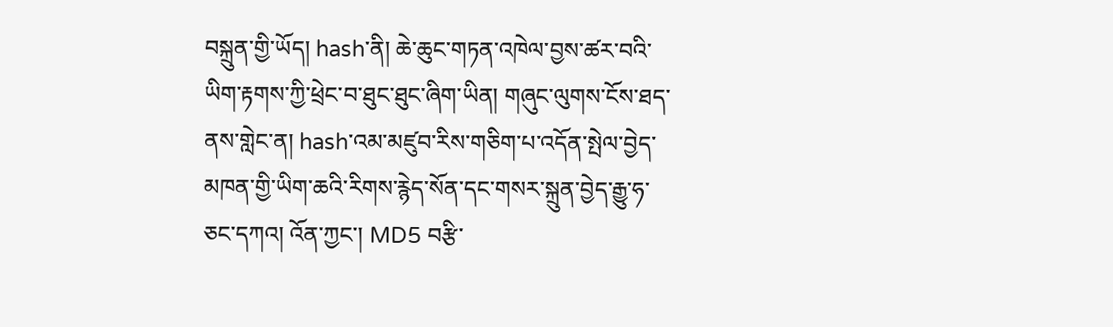བསྐྲུན་གྱི་ཡོད། hash་ནི། ཆེ་ཆུང་གཏན་འཁེལ་བྱས་ཚར་བའི་ཡིག་རྟགས་ཀྱི་ཕྲེང་བ་ཐུང་ཐུང་ཞིག་ཡིན། གཞུང་ལུགས་ངོས་ཐད་ནས་གླེང་ན། hash་འམ་མཛུབ་རིས་གཅིག་པ་འདོན་སྤེལ་བྱེད་མཁན་གྱི་ཡིག་ཆའི་རིགས་རྙེད་སོན་དང་གསར་སྐྲུན་བྱེད་རྒྱུ་ཧ་ཅང་དཀའ། འོན་ཀྱང་། MD5 བརྩི་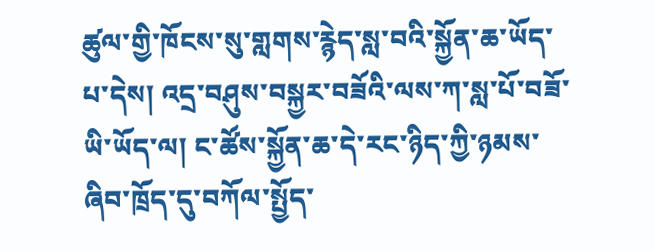ཚུལ་གྱི་ཁོངས་སུ་གླགས་རྙེད་སླ་བའི་སྐྱོན་ཆ་ཡོད་པ་དེས། འདྲ་བཤུས་བསྐྱར་བཟོའི་ལས་ཀ་སླ་པོ་བཟོ་ཡི་ཡོད་ལ། ང་ཚོས་སྐྱོན་ཆ་དེ་རང་ཉིད་ཀྱི་ཉམས་ཞིབ་ཁྲོད་དུ་བཀོལ་སྤྱོད་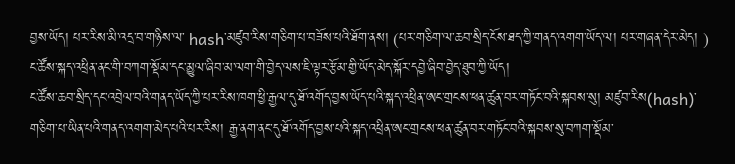བྱས་ཡོད། པར་རིས་མི་འདྲ་བ་གཉིས་ལ་ hash་མཛུབ་རིས་གཅིག་པ་བཟོས་པའི་ཐོག་ནས། (པར་གཅིག་ལ་ཆབ་སྲིད་ངོས་ཐད་ཀྱི་གནད་འགག་ཡོད་ལ། པར་གཞན་དེར་མེད། ) ང་ཚོས་སྐད་འཕྲིན་ནང་གི་བཀག་སྡོམ་དང་མྱུལ་ཞིབ་མ་ལག་གི་བྱེད་ལས་ཇི་ལྟར་རྩོམ་གྱི་ཡོད་མེད་སྐོར་དབྱེ་ཞིབ་བྱེད་ཐུབ་ཀྱི་ཡོད།
ང་ཚོས་ཆབ་སྲིད་དང་འབྲེལ་བའི་གནད་ཡོད་ཀྱི་པར་རིས་ཁག་ཕྱི་རྒྱལ་དུ་ཐོ་འགོད་བྱས་ཡོད་པའི་སྐད་འཕྲིན་ཨང་གྲངས་ཕན་ཚུན་བར་གཏོང་བའི་སྐབས་སུ། མཛུབ་རིས(hash)་གཅིག་པ་ཡིན་པའི་གནད་འགག་མེད་པའི་པར་རིས། རྒྱ་ནག་ནང་དུ་ཐོ་འགོད་བྱས་པའི་སྐད་འཕྲིན་ཨང་གྲངས་ཕན་ཚུན་བར་གཏོང་བའི་སྐབས་སུ་བཀག་སྡོམ་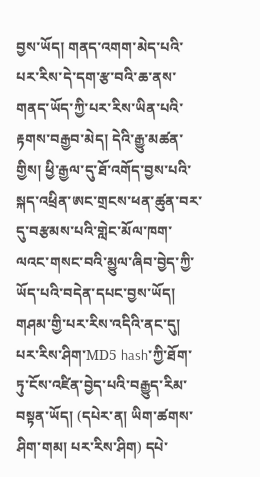བྱས་ཡོད། གནད་འགག་མེད་པའི་པར་རིས་དེ་དག་རྩ་བའི་ཆ་ནས་གནད་ཡོད་ཀྱི་པར་རིས་ཡིན་པའི་རྟགས་བརྒྱབ་མེད། དེའི་རྒྱུ་མཚན་གྱིས། ཕྱི་རྒྱལ་དུ་ཐོ་འགོད་བྱས་པའི་སྐད་འཕྲིན་ཨང་གྲངས་ཕན་ཚུན་བར་དུ་བརྩམས་པའི་གླེང་མོལ་ཁག་ལའང་གསང་བའི་མྱུལ་ཞིབ་བྱེད་ཀྱི་ཡོད་པའི་བདེན་དཔང་བྱས་ཡོད། གཤམ་གྱི་པར་རིས་འདིའི་ནང་དུ། པར་རིས་ཤིག་MD5 hash་ཀྱི་ཐོག་ཏུ་ངོས་འཛིན་བྱེད་པའི་བརྒྱུད་རིམ་བསྟན་ཡོད། (དཔེར་ན། ཡིག་ཚགས་ཤིག་གམ། པར་རིས་ཤིག) དཔེ་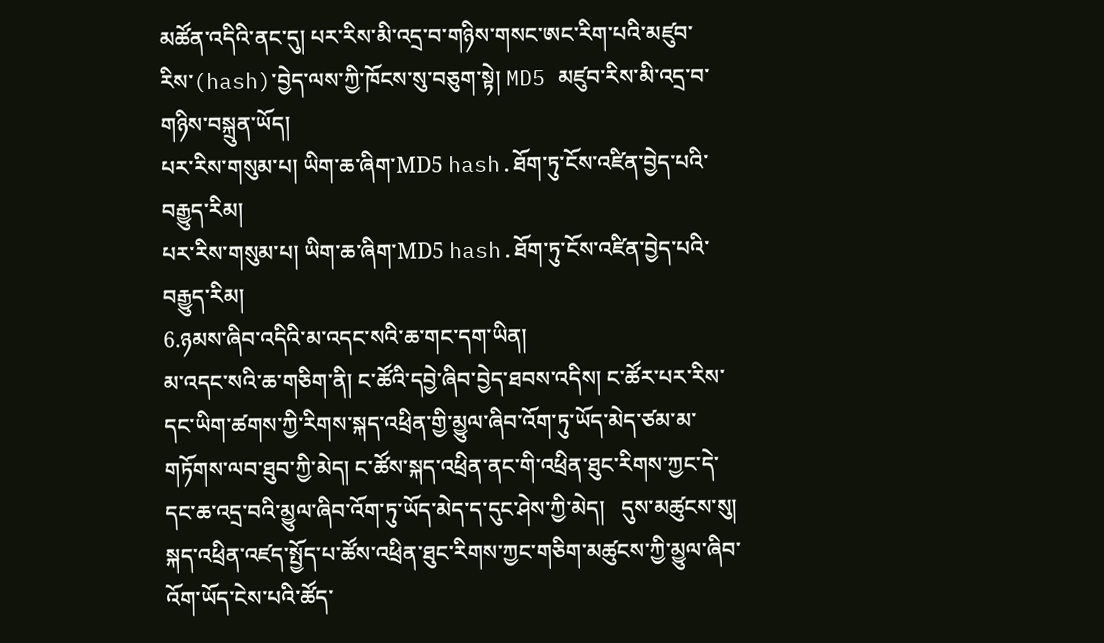མཚོན་འདིའི་ནང་དུ། པར་རིས་མི་འདྲ་བ་གཉིས་གསང་ཨང་རིག་པའི་མཛུབ་རིས་(hash)་བྱེད་ལས་ཀྱི་ཁོངས་སུ་བཅུག་སྟེ། MD5 མཛུབ་རིས་མི་འདྲ་བ་གཉིས་བསྐྲུན་ཡོད།
པར་རིས་གསུམ་པ། ཡིག་ཆ་ཞིག་MD5 hash.ཐོག་ཏུ་ངོས་འཛིན་བྱེད་པའི་བརྒྱུད་རིམ།
པར་རིས་གསུམ་པ། ཡིག་ཆ་ཞིག་MD5 hash.ཐོག་ཏུ་ངོས་འཛིན་བྱེད་པའི་བརྒྱུད་རིམ།
6.ཉམས་ཞིབ་འདིའི་མ་འདང་སའི་ཆ་གང་དག་ཡིན།
མ་འདང་སའི་ཆ་གཅིག་ནི། ང་ཚོའི་དབྱེ་ཞིབ་བྱེད་ཐབས་འདིས། ང་ཚོར་པར་རིས་དང་ཡིག་ཚགས་ཀྱི་རིགས་སྐད་འཕྲིན་གྱི་མྱུལ་ཞིབ་འོག་ཏུ་ཡོད་མེད་ཙམ་མ་གཏོགས་ལབ་ཐུབ་ཀྱི་མེད། ང་ཚོས་སྐད་འཕྲིན་ནང་གི་འཕྲིན་ཐུང་རིགས་ཀྱང་དེ་དང་ཆ་འདྲ་བའི་མྱུལ་ཞིབ་འོག་ཏུ་ཡོད་མེད་ད་དུང་ཤེས་ཀྱི་མེད།   དུས་མཚུངས་སུ། སྐད་འཕྲིན་འཛད་སྤྱོད་པ་ཚོས་འཕྲིན་ཐུང་རིགས་ཀྱང་གཅིག་མཚུངས་ཀྱི་མྱུལ་ཞིབ་འོག་ཡོད་ངེས་པའི་ཚོད་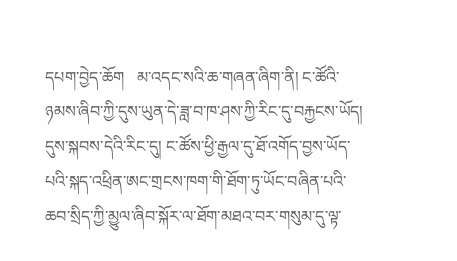དཔག་བྱེད་ཆོག   མ་འདང་སའི་ཆ་གཞན་ཞིག་ནི། ང་ཚོའི་ཉམས་ཞིབ་ཀྱི་དུས་ཡུན་དེ་ཟླ་བ་ཁ་ཤས་ཀྱི་རིང་དུ་བརྐྱངས་ཡོད། དུས་སྐབས་དེའི་རིང་དུ། ང་ཚོས་ཕྱི་རྒྱལ་དུ་ཐོ་འགོད་བྱས་ཡོད་པའི་སྐད་འཕྲིན་ཨང་གྲངས་ཁག་གི་ཐོག་ཏུ་ཡོང་བཞིན་པའི་ཆབ་སྲིད་ཀྱི་མྱུལ་ཞིབ་སྐོར་ལ་ཐོག་མཐའ་བར་གསུམ་དུ་ལྟ་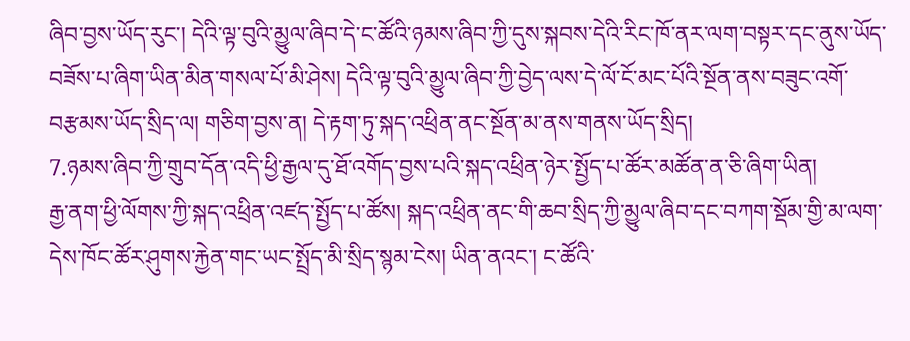ཞིབ་བྱས་ཡོད་རུང་། དེའི་ལྟ་བུའི་མྱུལ་ཞིབ་དེ་ང་ཚོའི་ཉམས་ཞིབ་ཀྱི་དུས་སྐབས་དེའི་རིང་ཁོ་ནར་ལག་བསྟར་དང་ནུས་ཡོད་བཟོས་པ་ཞིག་ཡིན་མིན་གསལ་པོ་མི་ཤེས། དེའི་ལྟ་བུའི་མྱུལ་ཞིབ་ཀྱི་བྱེད་ལས་དེ་ལོ་ངོ་མང་པོའི་སྔོན་ནས་བཟུང་འགོ་བརྩམས་ཡོད་སྲིད་ལ། གཅིག་བྱས་ན། དེ་རྟག་ཏུ་སྐད་འཕྲིན་ནང་སྔོན་མ་ནས་གནས་ཡོད་སྲིད།
7.ཉམས་ཞིབ་ཀྱི་གྲུབ་དོན་འདི་ཕྱི་རྒྱལ་དུ་ཐོ་འགོད་བྱས་པའི་སྐད་འཕྲིན་ཉེར་སྤྱོད་པ་ཚོར་མཚོན་ན་ཅི་ཞིག་ཡིན།
རྒྱ་ནག་ཕྱི་ལོགས་ཀྱི་སྐད་འཕྲིན་འཛད་སྤྱོད་པ་ཚོས། སྐད་འཕྲིན་ནང་གི་ཆབ་སྲིད་ཀྱི་མྱུལ་ཞིབ་དང་བཀག་སྡོམ་གྱི་མ་ལག་དེས་ཁོང་ཚོར་ཤུགས་རྐྱེན་གང་ཡང་སྤྲོད་མི་སྲིད་སྙམ་ངེས། ཡིན་ནའང་། ང་ཚོའི་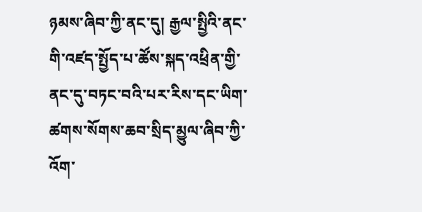ཉམས་ཞིབ་ཀྱི་ནང་དུ། རྒྱལ་སྤྱིའི་ནང་གི་འཛད་སྤྱོད་པ་ཚོས་སྐད་འཕྲིན་གྱི་ནང་དུ་བཏང་བའི་པར་རིས་དང་ཡིག་ཚགས་སོགས་ཆབ་སྲིད་མྱུལ་ཞིབ་ཀྱི་འོག་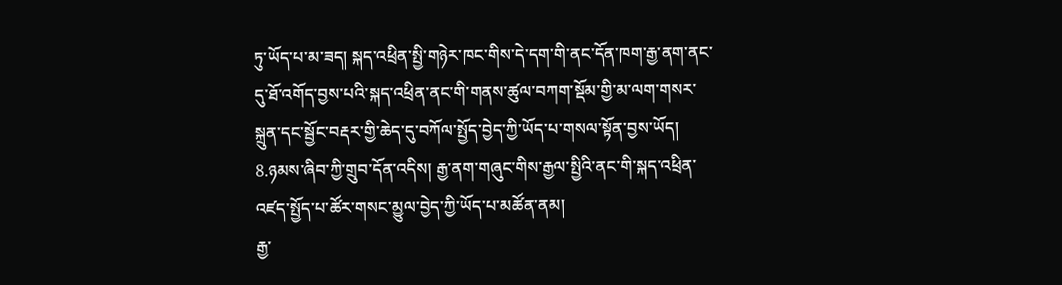ཏུ་ཡོད་པ་མ་ཟད། སྐད་འཕྲིན་སྤྱི་གཉེར་ཁང་གིས་དེ་དག་གི་ནང་དོན་ཁག་རྒྱ་ནག་ནང་དུ་ཐོ་འགོད་བྱས་པའི་སྐད་འཕྲིན་ནང་གི་གནས་ཚུལ་བཀག་སྡོམ་གྱི་མ་ལག་གསར་སྐྲུན་དང་སྦྱོང་བརྡར་གྱི་ཆེད་དུ་བཀོལ་སྤྱོད་བྱེད་ཀྱི་ཡོད་པ་གསལ་སྟོན་བྱས་ཡོད།
8.ཉམས་ཞིབ་ཀྱི་གྲུབ་དོན་འདིས། རྒྱ་ནག་གཞུང་གིས་རྒྱལ་སྤྱིའི་ནང་གི་སྐད་འཕྲིན་འཛད་སྤྱོད་པ་ཚོར་གསང་མྱུལ་བྱེད་ཀྱི་ཡོད་པ་མཚོན་ནམ།
རྒྱ་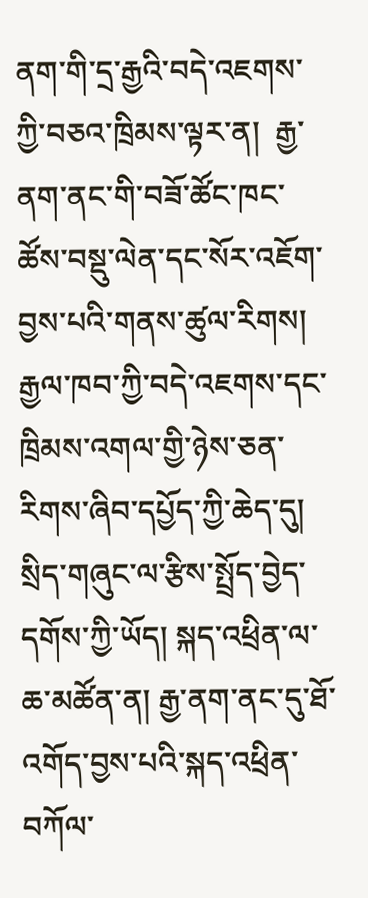ནག་གི་དྲ་རྒྱའི་བདེ་འཇགས་ཀྱི་བཅའ་ཁྲིམས་ལྟར་ན།  རྒྱ་ནག་ནང་གི་བཟོ་ཚོང་ཁང་ཚོས་བསྡུ་ལེན་དང་སོར་འཇོག་བྱས་པའི་གནས་ཚུལ་རིགས། རྒྱལ་ཁབ་ཀྱི་བདེ་འཇགས་དང་ཁྲིམས་འགལ་གྱི་ཉེས་ཅན་རིགས་ཞིབ་དཔྱོད་ཀྱི་ཆེད་དུ། སྲིད་གཞུང་ལ་རྩིས་སྤྲོད་བྱེད་དགོས་ཀྱི་ཡོད། སྐད་འཕྲིན་ལ་ཆ་མཚོན་ན། རྒྱ་ནག་ནང་དུ་ཐོ་འགོད་བྱས་པའི་སྐད་འཕྲིན་བཀོལ་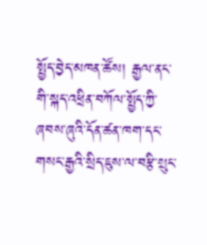སྤྱོད་བྱེད་མཁན་ཚོས། རྒྱལ་ནང་གི་སྐད་འཕྲིན་བཀོལ་སྤྱོད་ཀྱི་ཞབས་ཞུའི་དོན་ཚན་ཁག་དང་གསང་རྒྱའི་སྲིད་ཇུས་ལ་བརྩི་སྲུང་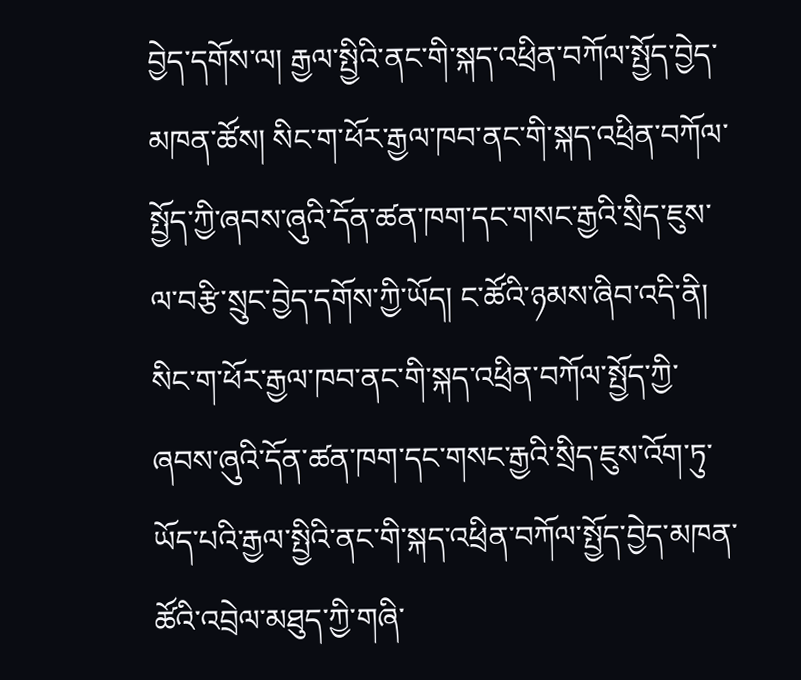བྱེད་དགོས་ལ། རྒྱལ་སྤྱིའི་ནང་གི་སྐད་འཕྲིན་བཀོལ་སྤྱོད་བྱེད་མཁན་ཚོས། སིང་ག་ཕོར་རྒྱལ་ཁབ་ནང་གི་སྐད་འཕྲིན་བཀོལ་སྤྱོད་ཀྱི་ཞབས་ཞུའི་དོན་ཚན་ཁག་དང་གསང་རྒྱའི་སྲིད་ཇུས་ལ་བརྩི་སྲུང་བྱེད་དགོས་ཀྱི་ཡོད། ང་ཚོའི་ཉམས་ཞིབ་འདི་ནི། སིང་ག་ཕོར་རྒྱལ་ཁབ་ནང་གི་སྐད་འཕྲིན་བཀོལ་སྤྱོད་ཀྱི་ཞབས་ཞུའི་དོན་ཚན་ཁག་དང་གསང་རྒྱའི་སྲིད་ཇུས་འོག་ཏུ་ཡོད་པའི་རྒྱལ་སྤྱིའི་ནང་གི་སྐད་འཕྲིན་བཀོལ་སྤྱོད་བྱེད་མཁན་ཚོའི་འབྲེལ་མཐུད་ཀྱི་གཞི་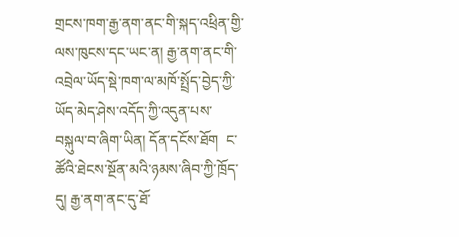གྲངས་ཁག་རྒྱ་ནག་ནང་གི་སྐད་འཕྲིན་གྱི་ལས་ཁུངས་དང་ཡང་ན། རྒྱ་ནག་ནང་གི་འབྲེལ་ཡོད་སྡེ་ཁག་ལ་མཁོ་སྤྲོད་བྱེད་ཀྱི་ཡོད་མེད་ཤེས་འདོད་ཀྱི་འདུན་པས་བསྐུལ་བ་ཞིག་ཡིན། དོན་དངོས་ཐོག  ང་ཚོའི་ཐེངས་སྔོན་མའི་ཉམས་ཞིབ་ཀྱི་ཁྲོད་དུ། རྒྱ་ནག་ནང་དུ་ཐོ་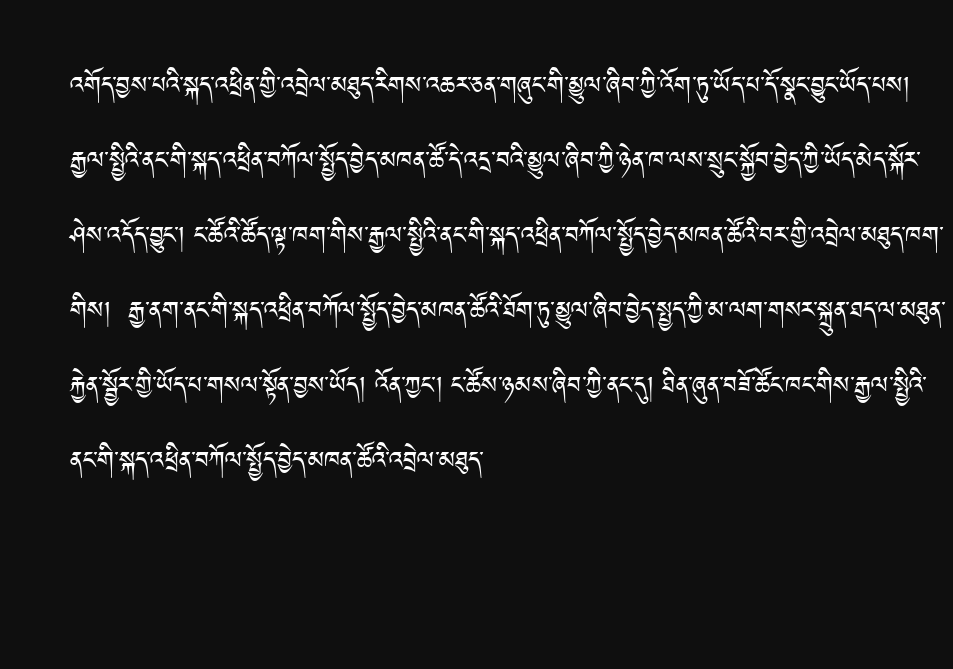འགོད་བྱས་པའི་སྐད་འཕྲིན་གྱི་འབྲེལ་མཐུད་རིགས་འཆར་ཅན་གཞུང་གི་མྱུལ་ཞིབ་ཀྱི་འོག་ཏུ་ཡོད་པ་དོ་སྣང་བྱུང་ཡོད་པས། རྒྱལ་སྤྱིའི་ནང་གི་སྐད་འཕྲིན་བཀོལ་སྤྱོད་བྱེད་མཁན་ཚོ་དེ་འདྲ་བའི་མྱུལ་ཞིབ་ཀྱི་ཉེན་ཁ་ལས་སྲུང་སྐྱོབ་བྱེད་ཀྱི་ཡོད་མེད་སྐོར་ཤེས་འདོད་བྱུང་། ང་ཚོའི་ཚོད་ལྟ་ཁག་གིས་རྒྱལ་སྤྱིའི་ནང་གི་སྐད་འཕྲིན་བཀོལ་སྤྱོད་བྱེད་མཁན་ཚོའི་བར་གྱི་འབྲེལ་མཐུད་ཁག་གིས།  རྒྱ་ནག་ནང་གི་སྐད་འཕྲིན་བཀོལ་སྤྱོད་བྱེད་མཁན་ཚོའི་ཐོག་ཏུ་མྱུལ་ཞིབ་བྱེད་སྤྱད་ཀྱི་མ་ལག་གསར་སྐྲུན་ཐད་ལ་མཐུན་རྐྱེན་སྦྱོར་གྱི་ཡོད་པ་གསལ་སྟོན་བྱས་ཡོད། འོན་ཀྱང་། ང་ཚོས་ཉམས་ཞིབ་ཀྱི་ནང་དུ། ཐིན་ཞུན་བཟོ་ཚོང་ཁང་གིས་རྒྱལ་སྤྱིའི་ནང་གི་སྐད་འཕྲིན་བཀོལ་སྤྱོད་བྱེད་མཁན་ཚོའི་འབྲེལ་མཐུད་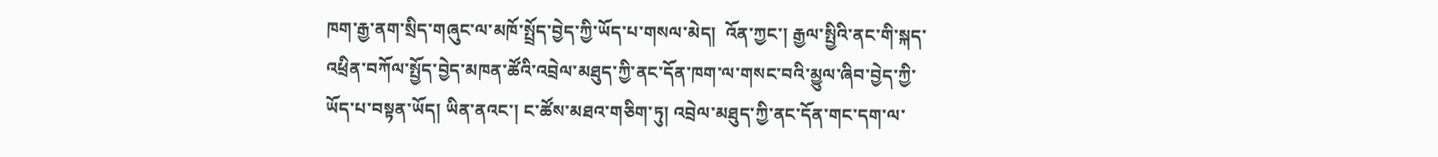ཁག་རྒྱ་ནག་སྲིད་གཞུང་ལ་མཁོ་སྤྲོད་བྱེད་ཀྱི་ཡོད་པ་གསལ་མེད།  འོན་ཀྱང་། རྒྱལ་སྤྱིའི་ནང་གི་སྐད་འཕྲིན་བཀོལ་སྤྱོད་བྱེད་མཁན་ཚོའི་འབྲེལ་མཐུད་ཀྱི་ནང་དོན་ཁག་ལ་གསང་བའི་མྱུལ་ཞིབ་བྱེད་ཀྱི་ཡོད་པ་བསྟན་ཡོད། ཡིན་ནའང་། ང་ཚོས་མཐའ་གཅིག་ཏུ། འབྲེལ་མཐུད་ཀྱི་ནང་དོན་གང་དག་ལ་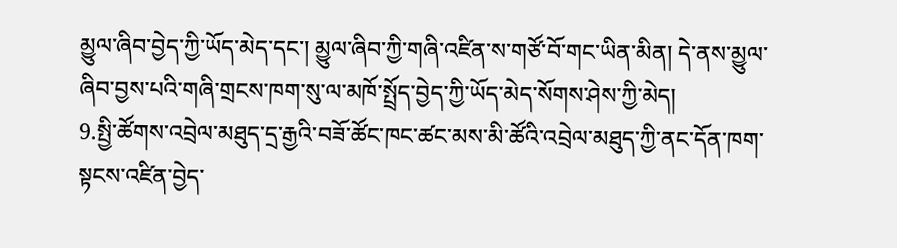མྱུལ་ཞིབ་བྱེད་ཀྱི་ཡོད་མེད་དང་། མྱུལ་ཞིབ་ཀྱི་གཞི་འཛིན་ས་གཙོ་བོ་གང་ཡིན་མིན། དེ་ནས་མྱུལ་ཞིབ་བྱས་པའི་གཞི་གྲངས་ཁག་སུ་ལ་མཁོ་སྤྲོད་བྱེད་ཀྱི་ཡོད་མེད་སོགས་ཤེས་ཀྱི་མེད།
9.སྤྱི་ཚོགས་འབྲེལ་མཐུད་དྲ་རྒྱའི་བཟོ་ཚོང་ཁང་ཚང་མས་མི་ཚོའི་འབྲེལ་མཐུད་ཀྱི་ནང་དོན་ཁག་སྟངས་འཛིན་བྱེད་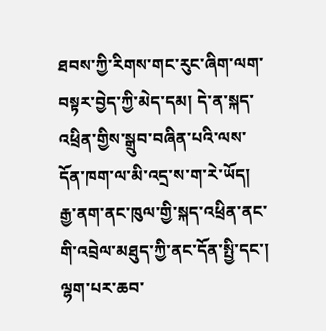ཐབས་ཀྱི་རིགས་གང་རུང་ཞིག་ལག་བསྟར་བྱེད་ཀྱི་མེད་དམ། དེ་ན་སྐད་འཕྲིན་གྱིས་སྒྲུབ་བཞིན་པའི་ལས་དོན་ཁག་ལ་མི་འདྲ་ས་ག་རེ་ཡོད།
རྒྱ་ནག་ནང་ཁུལ་གྱི་སྐད་འཕྲིན་ནང་གི་འབྲེལ་མཐུད་ཀྱི་ནང་དོན་སྤྱི་དང་། ལྷག་པར་ཆབ་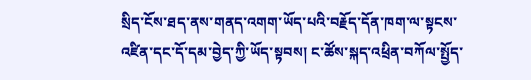སྲིད་ངོས་ཐད་ནས་གནད་འགག་ཡོད་པའི་བརྗོད་དོན་ཁག་ལ་སྟངས་འཛིན་དང་དོ་དམ་བྱེད་ཀྱི་ཡོད་སྟབས། ང་ཚོས་སྐད་འཕྲིན་བཀོལ་སྤྱོད་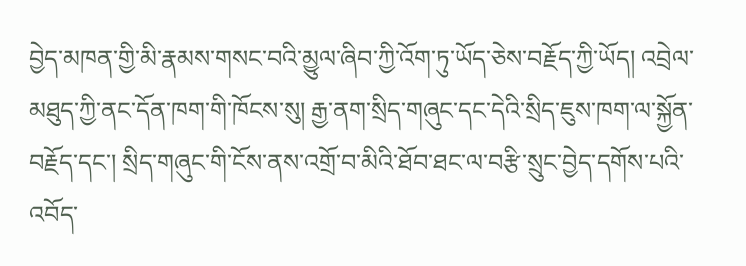བྱེད་མཁན་གྱི་མི་རྣམས་གསང་བའི་མྱུལ་ཞིབ་ཀྱི་འོག་ཏུ་ཡོད་ཅེས་བརྗོད་ཀྱི་ཡོད། འབྲེལ་མཐུད་ཀྱི་ནང་དོན་ཁག་གི་ཁོངས་སུ། རྒྱ་ནག་སྲིད་གཞུང་དང་དེའི་སྲིད་ཇུས་ཁག་ལ་སྐྱོན་བརྗོད་དང་། སྲིད་གཞུང་གི་ངོས་ནས་འགྲོ་བ་མིའི་ཐོབ་ཐང་ལ་བརྩི་སྲུང་བྱེད་དགོས་པའི་འབོད་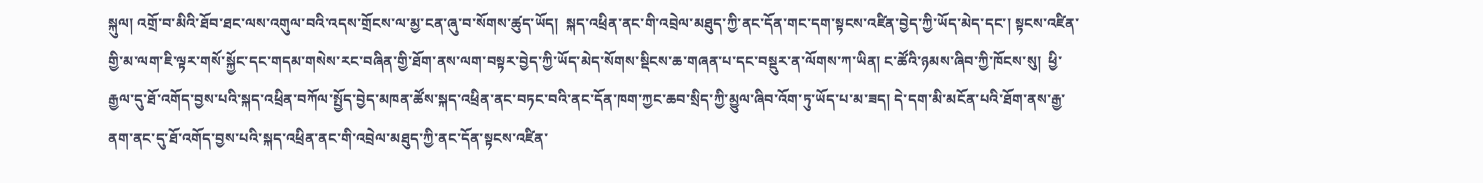སྐུལ། འགྲོ་བ་མིའི་ཐོབ་ཐང་ལས་འགུལ་བའི་འདས་གྲོངས་ལ་མྱ་ངན་ཞུ་བ་སོགས་ཚུད་ཡོད།  སྐད་འཕྲིན་ནང་གི་འབྲེལ་མཐུད་ཀྱི་ནང་དོན་གང་དག་སྟངས་འཛིན་བྱེད་ཀྱི་ཡོད་མེད་དང་། སྟངས་འཛིན་གྱི་མ་ལག་ཇི་ལྟར་གསོ་སྐྱོང་དང་གདམ་གསེས་རང་བཞིན་གྱི་ཐོག་ནས་ལག་བསྟར་བྱེད་ཀྱི་ཡོད་མེད་སོགས་སྡིངས་ཆ་གཞན་པ་དང་བསྡུར་ན་ལོགས་ཀ་ཡིན། ང་ཚོའི་ཉམས་ཞིབ་ཀྱི་ཁོངས་སུ།  ཕྱི་རྒྱལ་དུ་ཐོ་འགོད་བྱས་པའི་སྐད་འཕྲིན་བཀོལ་སྤྱོད་བྱེད་མཁན་ཚོས་སྐད་འཕྲིན་ནང་བཏང་བའི་ནང་དོན་ཁག་ཀྱང་ཆབ་སྲིད་ཀྱི་མྱུལ་ཞིབ་འོག་ཏུ་ཡོད་པ་མ་ཟད། དེ་དག་མི་མངོན་པའི་ཐོག་ནས་རྒྱ་ནག་ནང་དུ་ཐོ་འགོད་བྱས་པའི་སྐད་འཕྲིན་ནང་གི་འབྲེལ་མཐུད་ཀྱི་ནང་དོན་སྟངས་འཛིན་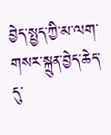བྱེད་སྤྱད་ཀྱི་མ་ལག་གསར་སྐྲུན་བྱེད་ཆེད་དུ་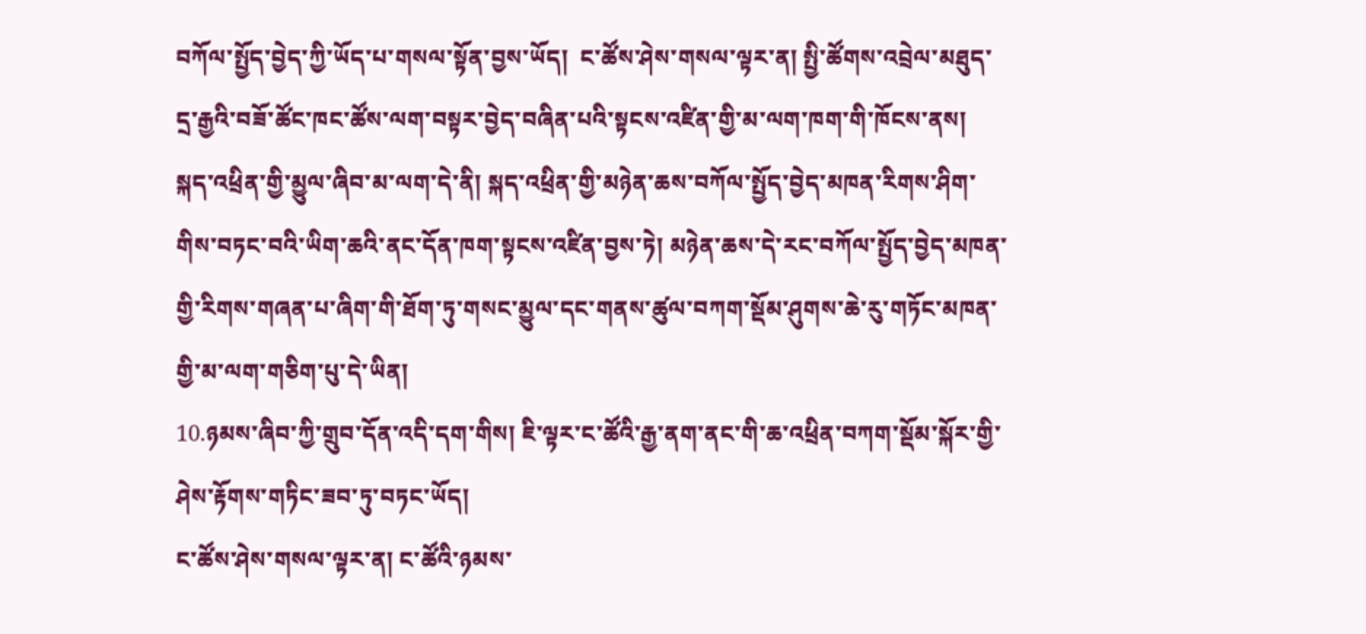བཀོལ་སྤྱོད་བྱེད་ཀྱི་ཡོད་པ་གསལ་སྟོན་བྱས་ཡོད།  ང་ཚོས་ཤེས་གསལ་ལྟར་ན། སྤྱི་ཚོགས་འབྲེལ་མཐུད་དྲ་རྒྱའི་བཟོ་ཚོང་ཁང་ཚོས་ལག་བསྟར་བྱེད་བཞིན་པའི་སྟངས་འཛིན་གྱི་མ་ལག་ཁག་གི་ཁོངས་ནས། སྐད་འཕྲིན་གྱི་མྱུལ་ཞིབ་མ་ལག་དེ་ནི། སྐད་འཕྲིན་གྱི་མཉེན་ཆས་བཀོལ་སྤྱོད་བྱེད་མཁན་རིགས་ཤིག་གིས་བཏང་བའི་ཡིག་ཆའི་ནང་དོན་ཁག་སྟངས་འཛིན་བྱས་ཏེ། མཉེན་ཆས་དེ་རང་བཀོལ་སྤྱོད་བྱེད་མཁན་གྱི་རིགས་གཞན་པ་ཞིག་གི་ཐོག་ཏུ་གསང་མྱུལ་དང་གནས་ཚུལ་བཀག་སྡོམ་ཤུགས་ཆེ་རུ་གཏོང་མཁན་གྱི་མ་ལག་གཅིག་པུ་དེ་ཡིན།
10.ཉམས་ཞིབ་ཀྱི་གྲུབ་དོན་འདི་དག་གིས། ཇི་ལྟར་ང་ཚོའི་རྒྱ་ནག་ནང་གི་ཆ་འཕྲིན་བཀག་སྡོམ་སྐོར་གྱི་ཤེས་རྟོགས་གཏིང་ཟབ་ཏུ་བཏང་ཡོད།
ང་ཚོས་ཤེས་གསལ་ལྟར་ན། ང་ཚོའི་ཉམས་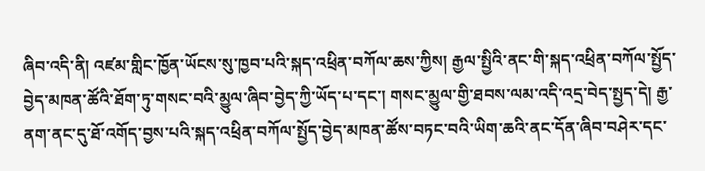ཞིབ་འདི་ནི། འཛམ་གླིང་ཁྱོན་ཡོངས་སུ་ཁྱབ་པའི་སྐད་འཕྲིན་བཀོལ་ཆས་ཀྱིས། རྒྱལ་སྤྱིའི་ནང་གི་སྐད་འཕྲིན་བཀོལ་སྤྱོད་བྱེད་མཁན་ཚོའི་ཐོག་ཏུ་གསང་བའི་མྱུལ་ཞིབ་བྱེད་ཀྱི་ཡོད་པ་དང་། གསང་མྱུལ་གྱི་ཐབས་ལམ་འདི་འདྲ་བེད་སྤྱད་དེ། རྒྱ་ནག་ནང་དུ་ཐོ་འགོད་བྱས་པའི་སྐད་འཕྲིན་བཀོལ་སྤྱོད་བྱེད་མཁན་ཚོས་བཏང་བའི་ཡིག་ཆའི་ནང་དོན་ཞིབ་བཤེར་དང་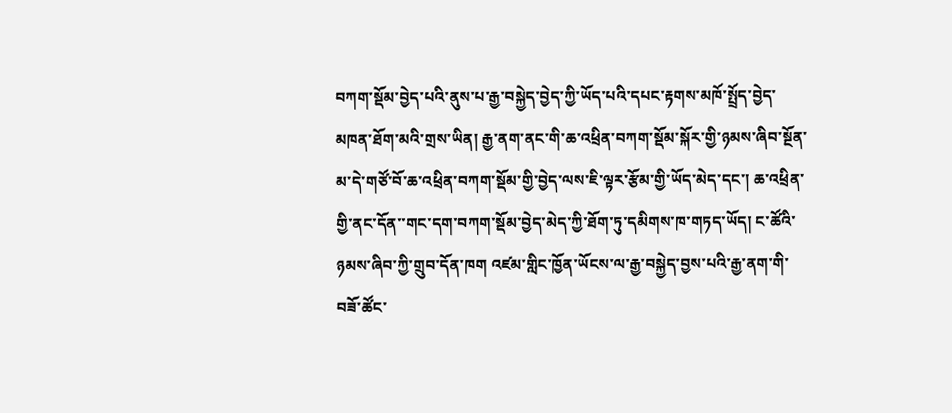བཀག་སྡོམ་བྱེད་པའི་ནུས་པ་རྒྱ་བསྐྱེད་བྱེད་ཀྱི་ཡོད་པའི་དཔང་རྟགས་མཁོ་སྤྲོད་བྱེད་མཁན་ཐོག་མའི་གྲས་ཡིན། རྒྱ་ནག་ནང་གི་ཆ་འཕྲིན་བཀག་སྡོམ་སྐོར་གྱི་ཉམས་ཞིབ་སྔོན་མ་དེ་གཙོ་བོ་ཆ་འཕྲིན་བཀག་སྡོམ་གྱི་བྱེད་ལས་ཇི་ལྟར་རྩོམ་གྱི་ཡོད་མེད་དང་། ཆ་འཕྲིན་གྱི་ནང་དོན་་གང་དག་བཀག་སྡོམ་བྱེད་མེད་ཀྱི་ཐོག་ཏུ་དམིགས་ཁ་གཏད་ཡོད། ང་ཚོའི་ཉམས་ཞིབ་ཀྱི་གྲུབ་དོན་ཁག འཛམ་གླིང་ཁྱོན་ཡོངས་ལ་རྒྱ་བསྐྱེད་བྱས་པའི་རྒྱ་ནག་གི་བཟོ་ཚོང་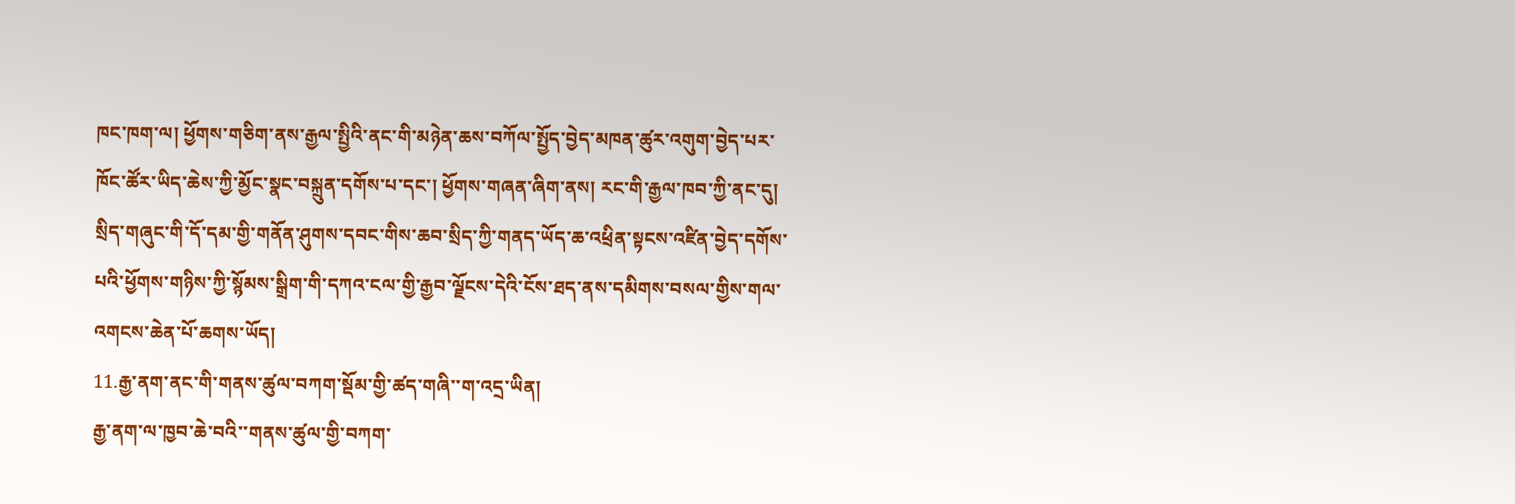ཁང་ཁག་ལ། ཕྱོགས་གཅིག་ནས་རྒྱལ་སྤྱིའི་ནང་གི་མཉེན་ཆས་བཀོལ་སྤྱོད་བྱེད་མཁན་ཚུར་འགུག་བྱེད་པར་ཁོང་ཚོར་ཡིད་ཆེས་ཀྱི་མྱོང་སྣང་བསྐྲུན་དགོས་པ་དང་། ཕྱོགས་གཞན་ཞིག་ནས། རང་གི་རྒྱལ་ཁབ་ཀྱི་ནང་དུ། སྲིད་གཞུང་གི་དོ་དམ་གྱི་གནོན་ཤུགས་དབང་གིས་ཆབ་སྲིད་ཀྱི་གནད་ཡོད་ཆ་འཕྲིན་སྟངས་འཛིན་བྱེད་དགོས་པའི་ཕྱོགས་གཉིས་ཀྱི་སྙོམས་སྒྲིག་གི་དཀའ་ངལ་གྱི་རྒྱབ་ལྗོངས་དེའི་ངོས་ཐད་ནས་དམིགས་བསལ་གྱིས་གལ་འགངས་ཆེན་པོ་ཆགས་ཡོད།
11.རྒྱ་ནག་ནང་གི་གནས་ཚུལ་བཀག་སྡོམ་གྱི་ཚད་གཞི་་ག་འདྲ་ཡིན།
རྒྱ་ནག་ལ་ཁྱབ་ཆེ་བའི་་གནས་ཚུལ་གྱི་བཀག་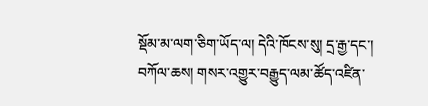སྡོམ་མ་ལག་ཅིག་ཡོད་ལ། དེའི་ཁོངས་སུ། དྲ་རྒྱ་དང་། བཀོལ་ཆས། གསར་འགྱུར་བརྒྱུད་ལམ་ཚོད་འཛིན་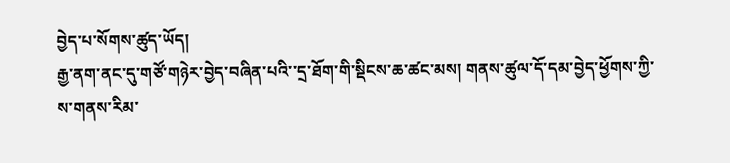བྱེད་པ་སོགས་ཚུད་ཡོད།
རྒྱ་ནག་ནང་དུ་གཙོ་གཉེར་བྱེད་བཞིན་པའི་་དྲ་ཐོག་གི་སྡིངས་ཆ་ཚང་མས། གནས་ཚུལ་དོ་དམ་བྱེད་ཕྱོགས་ཀྱི་ས་གནས་རིམ་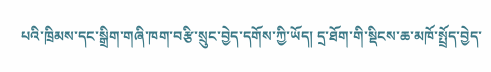པའི་ཁྲིམས་དང་སྒྲིག་གཞི་ཁག་བརྩི་སྲུང་བྱེད་དགོས་ཀྱི་ཡོད། དྲ་ཐོག་གི་སྡིངས་ཆ་མཁོ་སྤྲོད་བྱེད་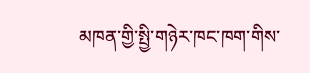མཁན་གྱི་སྤྱི་གཉེར་ཁང་ཁག་གིས་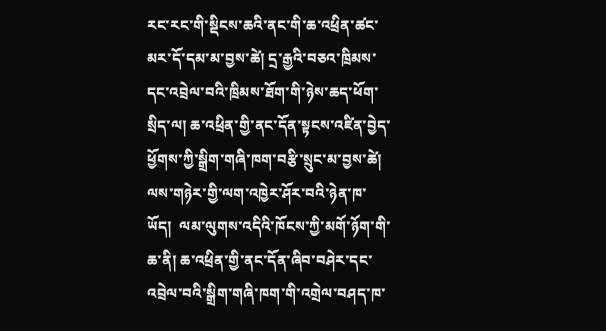རང་རང་གི་སྡིངས་ཆའི་ནང་གི་ཆ་འཕྲིན་ཚང་མར་དོ་དམ་མ་བྱས་ཚེ། དྲ་རྒྱའི་བཅའ་ཁྲིམས་དང་འབྲེལ་བའི་ཁྲིམས་ཐོག་གི་ཉེས་ཆད་ཕོག་སྲིད་ལ། ཆ་འཕྲིན་གྱི་ནང་དོན་སྟངས་འཛིན་བྱེད་ཕྱོགས་ཀྱི་སྒྲིག་གཞི་ཁག་བརྩི་སྲུང་མ་བྱས་ཚེ། ལས་གཉེར་གྱི་ལག་འཁྱེར་ཤོར་བའི་ཉེན་ཁ་ཡོད།  ལམ་ལུགས་འདིའི་ཁོངས་ཀྱི་མགོ་ཉོག་གི་ཆ་ནི། ཆ་འཕྲིན་གྱི་ནང་དོན་ཞིབ་བཤེར་དང་འབྲེལ་བའི་སྒྲིག་གཞི་ཁག་གི་འགྲེལ་བཤད་ཁ་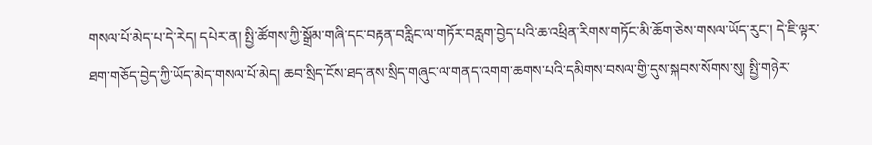གསལ་པོ་མེད་པ་དེ་རེད། དཔེར་ན། སྤྱི་ཚོགས་ཀྱི་སྒྲོམ་གཞི་དང་བརྟན་བརླིང་ལ་གཏོར་བརླག་བྱེད་པའི་ཆ་འཕྲིན་རིགས་གཏོང་མི་ཆོག་ཅེས་གསལ་ཡོད་རུང་། དེ་ཇི་ལྟར་ཐག་གཅོད་བྱེད་ཀྱི་ཡོད་མེད་གསལ་པོ་མེད། ཆབ་སྲིད་ངོས་ཐད་ནས་སྲིད་གཞུང་ལ་གནད་འགག་ཆགས་པའི་དམིགས་བསལ་གྱི་དུས་སྐབས་སོགས་སུ། སྤྱི་གཉེར་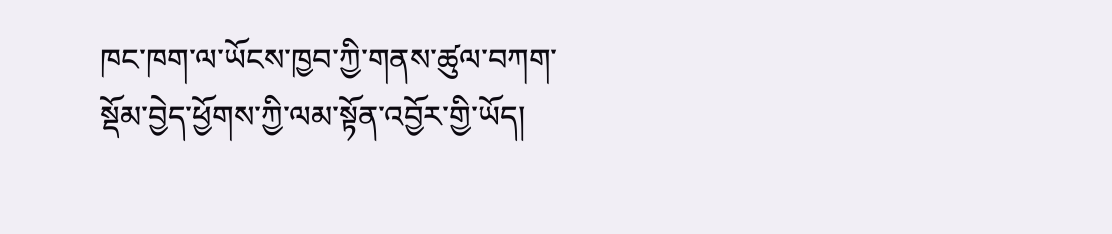ཁང་ཁག་ལ་ཡོངས་ཁྱབ་ཀྱི་གནས་ཚུལ་བཀག་སྡོམ་བྱེད་ཕྱོགས་ཀྱི་ལམ་སྟོན་འབྱོར་གྱི་ཡོད།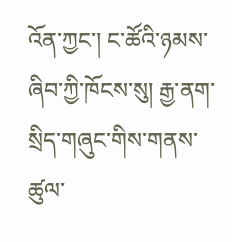འོན་ཀྱང་། ང་ཚོའི་ཉམས་ཞིབ་ཀྱི་ཁོངས་སུ། རྒྱ་ནག་སྲིད་གཞུང་གིས་གནས་ཚུལ་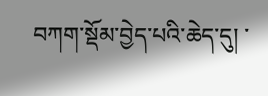བཀག་སྡོམ་བྱེད་པའི་ཆེད་དུ། ་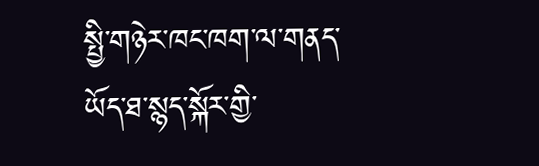སྤྱི་གཉེར་ཁང་ཁག་ལ་གནད་ཡོད་ཐ་སྙད་སྐོར་གྱི་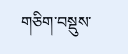གཅིག་བསྡུས་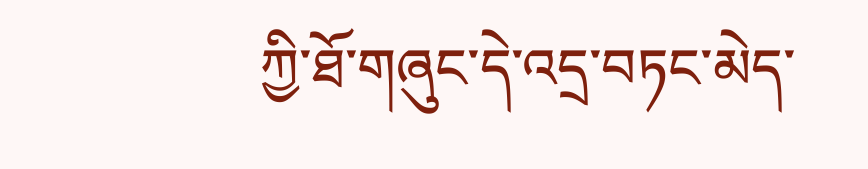ཀྱི་ཐོ་གཞུང་དེ་འདྲ་བཏང་མེད་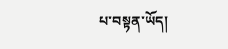པ་བསྟན་ཡོད།